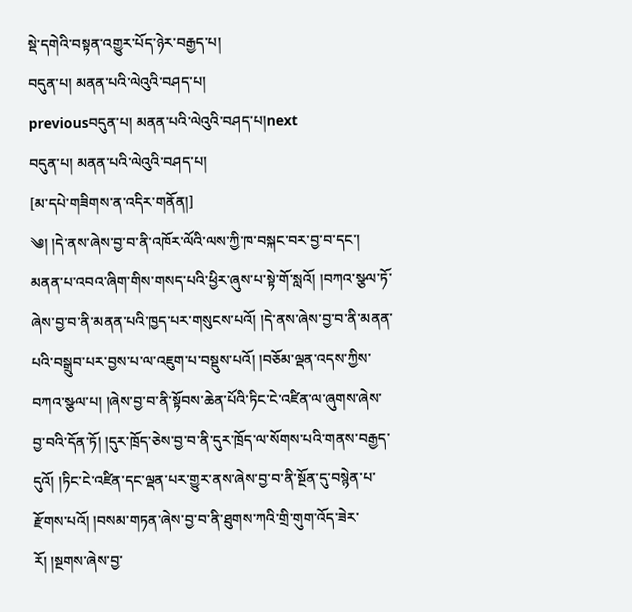སྡེ་དགེའི་བསྟན་འགྱུར་པོད་ཉེར་བརྒྱད་པ།
བདུན་པ། མནན་པའི་ལེའུའི་བཤད་པ།
previousབདུན་པ། མནན་པའི་ལེའུའི་བཤད་པ།next
བདུན་པ། མནན་པའི་ལེའུའི་བཤད་པ།
[མ་དཔེ་གཟིགས་ན་འདིར་གནོན།]
༄། །དེ་ནས་ཞེས་བྱ་བ་ནི་འཁོར་ལོའི་ལས་ཀྱི་ཁ་བསྐང་བར་བྱ་བ་དང་། མནན་པ་འབའ་ཞིག་གིས་གསད་པའི་ཕྱིར་ཞུས་པ་སྟེ་གོ་སླའོ། །བཀའ་སྩལ་ཏོ་ཞེས་བྱ་བ་ནི་མནན་པའི་ཁྱད་པར་གསུངས་པའོ། །དེ་ནས་ཞེས་བྱ་བ་ནི་མནན་པའི་བསྒྲུབ་པར་བྱས་པ་ལ་འཇུག་པ་བསྡུས་པའོ། །བཅོམ་ལྡན་འདས་ཀྱིས་བཀའ་སྩལ་པ། །ཞེས་བྱ་བ་ནི་སྟོབས་ཆེན་པོའི་ཏིང་ངེ་འཛིན་ལ་ཞུགས་ཞེས་བྱ་བའི་དོན་ཏོ། །དུར་ཁྲོད་ཅེས་བྱ་བ་ནི་དུར་ཁྲོད་ལ་སོགས་པའི་གནས་བརྒྱད་དུའོ། །ཏིང་ངེ་འཛིན་དང་ལྡན་པར་གྱུར་ནས་ཞེས་བྱ་བ་ནི་སྔོན་དུ་བསྙེན་པ་རྫོགས་པའོ། །བསམ་གཏན་ཞེས་བྱ་བ་ནི་ཐུགས་ཀའི་གྲི་གུག་འོད་ཟེར་རོ། །སྔགས་ཞེས་བྱ་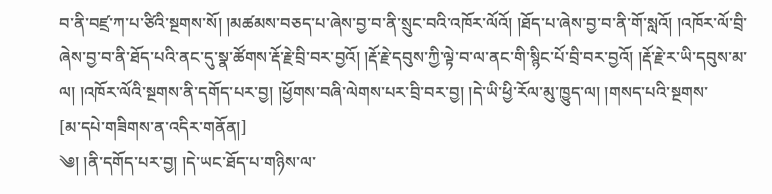བ་ནི་བཛྲ་ཀ་པ་ཙིའི་སྔགས་སོ། །མཚམས་བཅད་པ་ཞེས་བྱ་བ་ནི་སྲུང་བའི་འཁོར་ལོའོ། །ཐོད་པ་ཞེས་བྱ་བ་ནི་གོ་སླའོ། །འཁོར་ལོ་བྲི་ཞེས་བྱ་བ་ནི་ཐོད་པའི་ནང་དུ་སྣ་ཚོགས་རྡོ་རྗེ་བྲི་བར་བྱའོ། །རྡོ་རྗེ་དབུས་ཀྱི་ལྟེ་བ་ལ་ནང་གི་སྙིང་པོ་བྲི་བར་བྱའོ། །རྡོ་རྗེ་ར་ཡི་དབུས་མ་ལ། །འཁོར་ལོའི་སྔགས་ནི་དགོད་པར་བྱ། །ཕྱོགས་བཞི་ལེགས་པར་བྲི་བར་བྱ། །དེ་ཡི་ཕྱི་རོལ་མུ་ཁྱུད་ལ། །གསད་པའི་སྔགས་
[མ་དཔེ་གཟིགས་ན་འདིར་གནོན།]
༄། །ནི་དགོད་པར་བྱ། །དེ་ཡང་ཐོད་པ་གཉིས་ལ་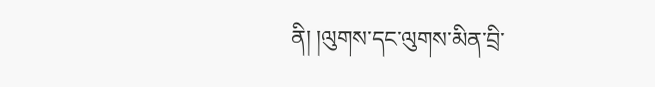ནི། །ལུགས་དང་ལུགས་མིན་བྲི་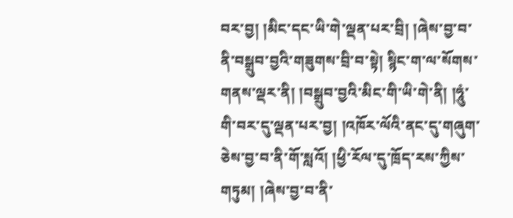བར་བྱ། །མིང་དང་ཡི་གེ་ལྡན་པར་བྲི། །ཞེས་བྱ་བ་ནི་བསྒྲུབ་བྱའི་གཟུགས་བྲི་བ་སྟེ། སྙིང་ག་ལ་སོགས་གནས་ལྡར་ནི། །བསྒྲུབ་བྱའི་མིང་གི་ཡི་གེ་ནི། །ཧཱུཾ་གི་བར་དུ་ལྡན་པར་བྱ། །འཁོར་ལོའི་ནང་དུ་གཞུག་ཅེས་བྱ་བ་ནི་གོ་སླའོ། །ཕྱི་རོལ་དུ་ཁྲོད་རས་ཀྱིས་གཏུམ། །ཞེས་བྱ་བ་ནི་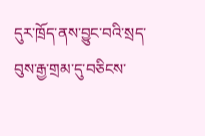དུར་ཁྲོད་ནས་བྱུང་བའི་སྲད་བུས་རྒྱ་གྲམ་དུ་བཅིངས་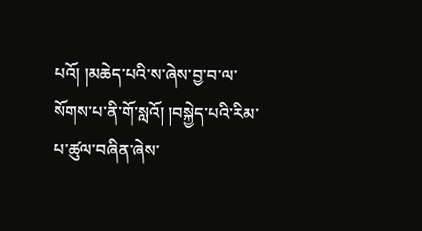པའོ། །མཆེད་པའི་ས་ཞེས་བྱ་བ་ལ་སོགས་པ་ནི་གོ་སླའོ། །བསྐྱེད་པའི་རིམ་པ་ཚུལ་བཞིན་ཞེས་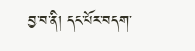བྱ་བ་ནི། དང་པོར་བདག་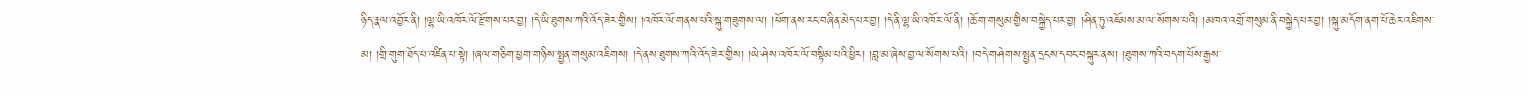ཉིད་རྣལ་འབྱོར་ནི། །ལྷ་ཡི་འཁོར་ལོ་རྫོགས་པར་བྱ། །དེ་ཡི་ཐུགས་ཀའི་འོད་ཟེར་གྱིས། །འཁོར་ལོ་གནས་པའི་སྐུ་གཟུགས་ལ། །ཕོག་ནས་རང་བཞིན་མེད་པར་བྱ། །དེ་ནི་ལྷ་ཡི་འཁོར་ལོ་ནི། །ཆོ་ག་གསུམ་གྱིས་བསྐྱེད་པར་བྱ། །ཤིན་ཏུ་འཇོམས་མ་ལ་སོགས་པའི། །མཁའ་འགྲོ་གསུམ་ནི་བསྐྱེད་པར་བྱ། །སྐུ་མདོག་ནག་པོ་ཆེར་འཇིགས་མ། །གྲི་གུག་ཐོད་པ་འཛིན་པ་སྟེ། །ཞལ་གཅིག་ཕྱག་གཉིས་སྤྱན་གསུམ་འཇིགས། །དེ་ནས་ཐུགས་ཀའི་འོད་ཟེར་གྱིས། །ཡེ་ཤེས་འཁོར་ལོ་བསྟིམ་པའི་ཕྱིར། །བླ་མ་ཞེས་བྱ་ལ་སོགས་པའི། །བདེ་གཤེགས་སྤྱན་དྲངས་དབང་བསྐུར་ནས། །ཐུགས་ཀའི་བདག་པོས་རྒྱས་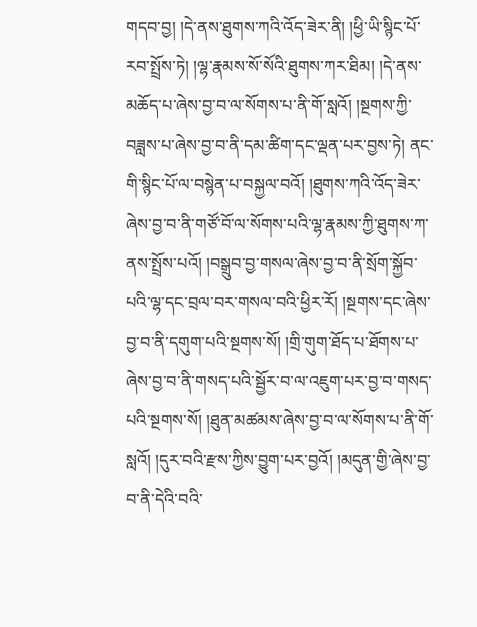གདབ་བྱ། །དེ་ནས་ཐུགས་ཀའི་འོད་ཟེར་ནི། །ཕྱི་ཡི་སྙིང་པོ་རབ་སྤྲོས་ཏེ། །ལྷ་རྣམས་སོ་སོའི་ཐུགས་ཀར་ཐིམ། །དེ་ནས་མཆོད་པ་ཞེས་བྱ་བ་ལ་སོགས་པ་ནི་གོ་སླའོ། །སྔགས་ཀྱི་བཟླས་པ་ཞེས་བྱ་བ་ནི་དམ་ཚིག་དང་ལྡན་པར་བྱས་ཏེ། ནང་གི་སྙིང་པོ་ལ་བསྙེན་པ་བསྐྱལ་བའོ། །ཐུགས་ཀའི་འོད་ཟེར་ཞེས་བྱ་བ་ནི་གཙོ་བོ་ལ་སོགས་པའི་ལྷ་རྣམས་ཀྱི་ཐུགས་ཀ་ནས་སྤྲོས་པའོ། །བསྒྲུབ་བྱ་གསལ་ཞེས་བྱ་བ་ནི་སྲོག་སྐྱོབ་པའི་ལྷ་དང་བྲལ་བར་གསལ་བའི་ཕྱིར་རོ། །སྔགས་དང་ཞེས་བྱ་བ་ནི་དགུག་པའི་སྔགས་སོ། །གྲི་གུག་ཐོད་པ་ཐོགས་པ་ཞེས་བྱ་བ་ནི་གསད་པའི་སྦྱོར་བ་ལ་འཇུག་པར་བྱ་བ་གསད་པའི་སྔགས་སོ། །ཐུན་མཚམས་ཞེས་བྱ་བ་ལ་སོགས་པ་ནི་གོ་སླའོ། །དུར་བའི་རྫས་ཀྱིས་བྱུག་པར་བྱའོ། །མདུན་གྱི་ཞེས་བྱ་བ་ནི་དེའི་བའི་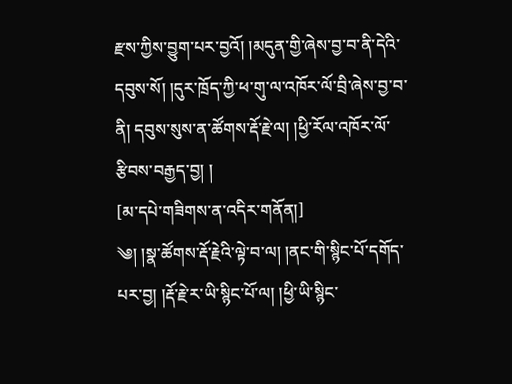རྫས་ཀྱིས་བྱུག་པར་བྱའོ། །མདུན་གྱི་ཞེས་བྱ་བ་ནི་དེའི་དབུས་སོ། །དུར་ཁྲོད་ཀྱི་ཕ་གུ་ལ་འཁོར་ལོ་བྲི་ཞེས་བྱ་བ་ནི། དབུས་སུས་ན་ཚོགས་རྡོ་རྗེ་ལ། །ཕྱི་རོལ་འཁོར་ལོ་རྩིབས་བརྒྱད་བྱ། །
[མ་དཔེ་གཟིགས་ན་འདིར་གནོན།]
༄། །སྣ་ཚོགས་རྡོ་རྗེའི་ལྟེ་བ་ལ། །ནང་གི་སྙིང་པོ་དགོད་པར་བྱ། །རྡོ་རྗེ་ར་ཡི་སྙིང་པོ་ལ། །ཕྱི་ཡི་སྙིང་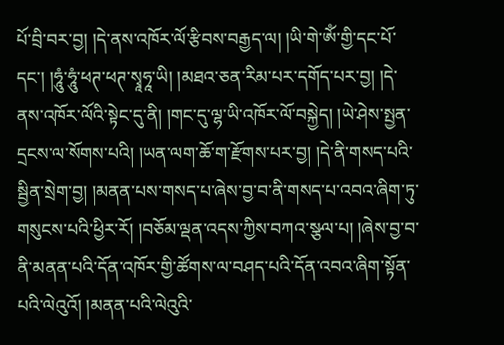པོ་བྲི་བར་བྱ། །དེ་ནས་འཁོར་ལོ་རྩིབས་བརྒྱད་ལ། །ཡི་གེ་ཨོཾ་གྱི་དང་པོ་དང་། །ཧཱུཾ་ཧཱུཾ་ཕཊ་ཕཊ་སྭཱཧཱ་ཡི། །མཐའ་ཅན་རིམ་པར་དགོད་པར་བྱ། །དེ་ནས་འཁོར་ལོའི་སྟེང་དུ་ནི། །གང་དུ་ལྷ་ཡི་འཁོར་ལོ་བསྐྱེད། །ཡེ་ཤེས་སྤྱན་དྲངས་ལ་སོགས་པའི། །ཡན་ལག་ཆོ་ག་རྫོགས་པར་བྱ། །དེ་ནི་གསད་པའི་སྦྱིན་སྲེག་བྱ། །མནན་པས་གསད་པ་ཞེས་བྱ་བ་ནི་གསད་པ་འབའ་ཞིག་ཏུ་གསུངས་པའི་ཕྱིར་རོ། །བཅོམ་ལྡན་འདས་ཀྱིས་བཀའ་སྩལ་པ། །ཞེས་བྱ་བ་ནི་མནན་པའི་དོན་འཁོར་གྱི་ཚོགས་ལ་བཤད་པའི་དོན་འབའ་ཞིག་སྟོན་པའི་ལེའུའོ། །མནན་པའི་ལེའུའི་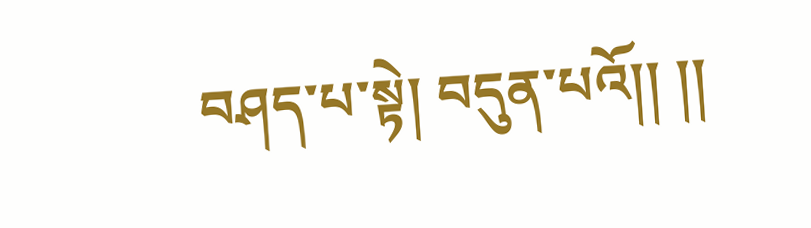བཤད་པ་སྟེ། བདུན་པའོ།། །།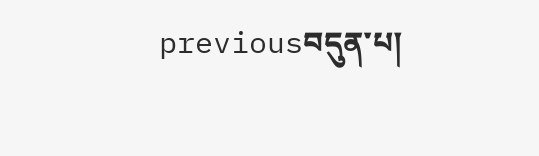previousབདུན་པ།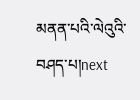མནན་པའི་ལེའུའི་བཤད་པ།next